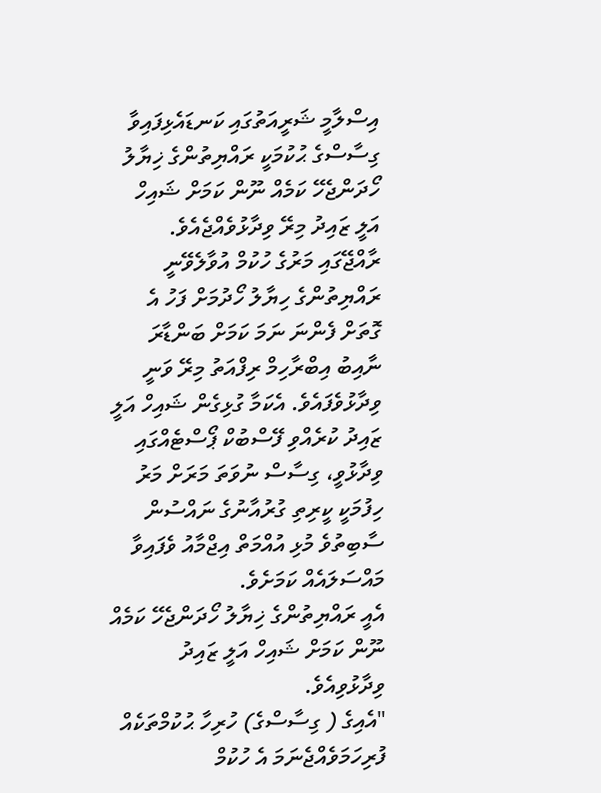އިސްލާމީ ޝަރީއަތުގައި ކަނޑައެޅިފައިވާ ގިސާސްގެ ޙުކުމަކީ ރައްޔިތުންގެ ޚިޔާލު ހޯދަންޖެހޭ ކަމެއް ނޫން ކަމަށް ޝައިހް އަލީ ޒައިދު މިރޭ ވިދާޅުވެއްޖެއެވެ.
ރާއްޖޭގައި މަރުގެ ހުކުމް އުވާލެވޭނީ ރައްޔިތުންގެ ހިޔާލު ހޯދުމަށް ފަހު އެ ގޮތަށް ފެންނަ ނަމަ ކަމަށް ބަންޑާރަ ނާއިބު އިބްރާހިމް ރިފްއަތު މިރޭ ވަނީ ވިދާޅުވެފައެވެ. އެކަމާ ގުޅިގެން ޝައިހް އަލީ ޒައިދު ކުރެއްވި ފޭސްބުކް ޕޯސްޓެއްގައި ވިދާޅުވީ، ގިސާސް ނުވަތަ މަރަށް މަރު ހިފުމަކީ ކީރިތި ގުރުއާނުގެ ނައްސުން ސާބިތުވެ މުޅި އުއްމަތް އިޖްމާއު ވެފައިވާ މައްސަލައެއް ކަމަށެވެ.
އެއީ ރައްޔިތުންގެ ޚިޔާލު ހޯދަންޖެހޭ ކަމެއް ނޫން ކަމަށް ޝައިހް އަލީ ޒައިދު ވިދާޅުވިއެވެ.
"އެއިގެ ( ގިސާސްގެ) ހުރިހާ ޙުކުމްތަކެއް ފުރިހަމަވެއްޖެނަމަ އެ ހުކުމް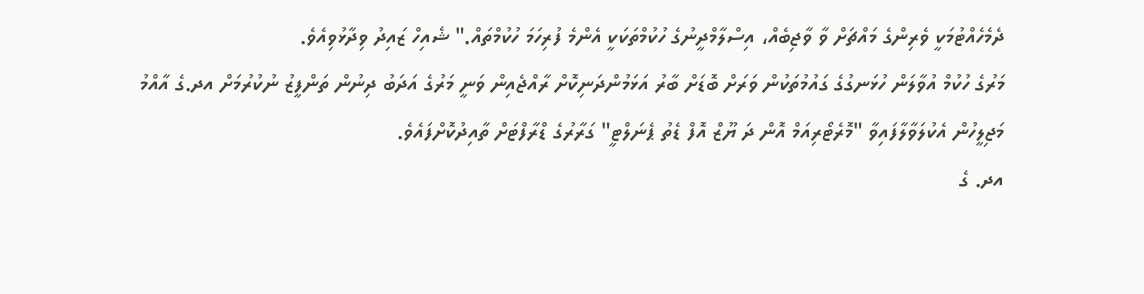ދެމެހެއްޓުމަކީ ވެރިންގެ މައްޗަށް ވާ ވާޖިބެއް، އިސްލާމްދީނުގެ ހުކުމްތަކަކީ އެންމެ ފުރިހަމަ ހުކުމްތައް." ޝެއިހް ޒައިދު ވިދާޅުވިއެވެ.
މަރުގެ ހުކުމް އުވާލަން ހުޅަނގުގެ ގައުމުތަކުން ވަރަށް ބޮޑަށް ބާރު އަޅަމުންދަނިކޮށް ރާއްޖެއިން ވަނީ މަރުގެ އަދަބު ދިނުން ތަންފީޒު ނުކުރުމަށް އދ.ގެ އާއްމު މަޖިލީހުން އެކުލަވާލާފައިވާ "މޮރެޓޯރިއަމް އޮން ދަ ޔޫޒް އޮފް ޑެތު ޕެނަލްޓީ" ގަރާރުގެ ޑްރާފްޓަށް ތާއިދުކޮށްފައެވެ.
އދ. ގެ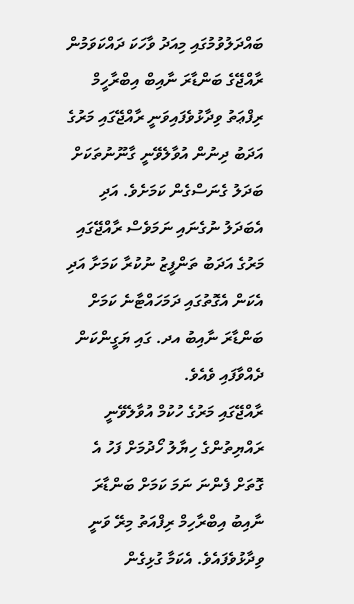ބައްދަލުވުމުގައި މިއަދު ވާހަކަ ދައްކަވަމުން ރާއްޖޭގެ ބަންޑާރަ ނާއިބް އިބްރާހީމް ރިފްޢަތު ވިދާޅުވެފައިވަނީ ރާއްޖޭގައި މަރުގެ އަދަބު ދިނުން އުވާލެވޭނީ ގާނޫނުތަކަށް ބަދަލު ގެނަސްގެން ކަމަށެވެ. އަދި އެބަދަލު ނުގެނައި ނަމަވެސް ރާއްޖޭގައި މަރުގެ އަދަބު ތަންފީޒު ނުކުރާ ކަމަށާ އަދި އެކަން އެގޮތުގައި ދަމަހައްޓާނެ ކަމަށް ބަންޑާރަ ނާއިބު އދ. ގައި ޔަގީންކަން ދެއްވާފައި ވެއެވެ.
ރާއްޖޭގައި މަރުގެ ހުކުމް އުވާލެވޭނީ ރައްޔިތުންގެ ހިޔާލު ހޯދުމަށް ފަހު އެ ގޮތަށް ފެންނަ ނަމަ ކަމަށް ބަންޑާރަ ނާއިބު އިބްރާހިމް ރިފްއަތު މިރޭ ވަނީ ވިދާޅުވެފައެވެ. އެކަމާ ގުޅިގެން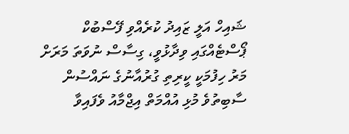ޝައިހް އަލީ ޒައިދު ކުރެއްވި ފޭސްބުކް ޕޯސްޓެއްގައި ވިދާޅުވީ، ގިސާސް ނުވަތަ މަރަށް މަރު ހިފުމަކީ ކީރިތި ގުރުއާނުގެ ނައްސުން ސާބިތުވެ މުޅި އުއްމަތް އިޖްމާއު ވެފައިވާ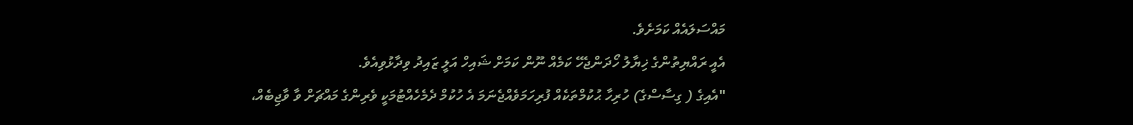މައްސަލައެއް ކަމަށެވެ.
އެއީ ރައްޔިތުންގެ ޚިޔާލު ހޯދަންޖެހޭ ކަމެއް ނޫން ކަމަށް ޝައިހް އަލީ ޒައިދު ވިދާޅުވިއެވެ.
"އެއިގެ ( ގިސާސްގެ) ހުރިހާ ޙުކުމްތަކެއް ފުރިހަމަވެއްޖެނަމަ އެ ހުކުމް ދެމެހެއްޓުމަކީ ވެރިންގެ މައްޗަށް ވާ ވާޖިބެއް،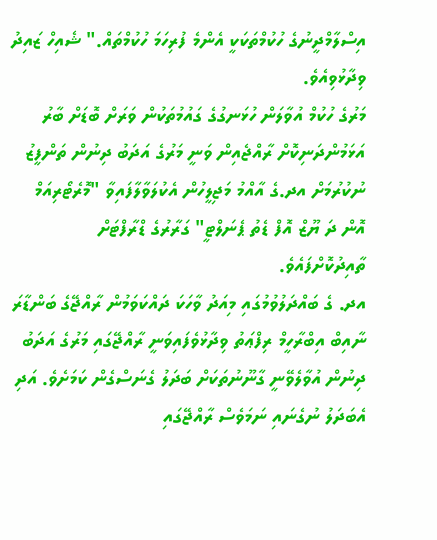އިސްލާމްދީނުގެ ހުކުމްތަކަކީ އެންމެ ފުރިހަމަ ހުކުމްތައް." ޝެއިހް ޒައިދު ވިދާޅުވިއެވެ.
މަރުގެ ހުކުމް އުވާލަން ހުޅަނގުގެ ގައުމުތަކުން ވަރަށް ބޮޑަށް ބާރު އަޅަމުންދަނިކޮށް ރާއްޖެއިން ވަނީ މަރުގެ އަދަބު ދިނުން ތަންފީޒު ނުކުރުމަށް އދ.ގެ އާއްމު މަޖިލީހުން އެކުލަވާލާފައިވާ "މޮރެޓޯރިއަމް އޮން ދަ ޔޫޒް އޮފް ޑެތު ޕެނަލްޓީ" ގަރާރުގެ ޑްރާފްޓަށް ތާއިދުކޮށްފައެވެ.
އދ. ގެ ބައްދަލުވުމުގައި މިއަދު ވާހަކަ ދައްކަވަމުން ރާއްޖޭގެ ބަންޑާރަ ނާއިބް އިބްރާހީމް ރިފްޢަތު ވިދާޅުވެފައިވަނީ ރާއްޖޭގައި މަރުގެ އަދަބު ދިނުން އުވާލެވޭނީ ގާނޫނުތަކަށް ބަދަލު ގެނަސްގެން ކަމަށެވެ. އަދި އެބަދަލު ނުގެނައި ނަމަވެސް ރާއްޖޭގައި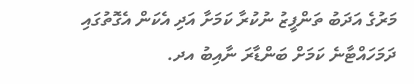މަރުގެ އަދަބު ތަންފީޒު ނުކުރާ ކަމަށާ އަދި އެކަން އެގޮތުގައި ދަމަހައްޓާނެ ކަމަށް ބަންޑާރަ ނާއިބު އދ.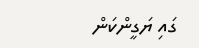ގައި ޔަގީންކަން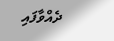ދެއްވާފައި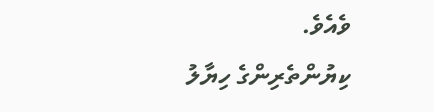ވެއެވެ.
ކިޔުންތެރިންގެ ހިޔާލު